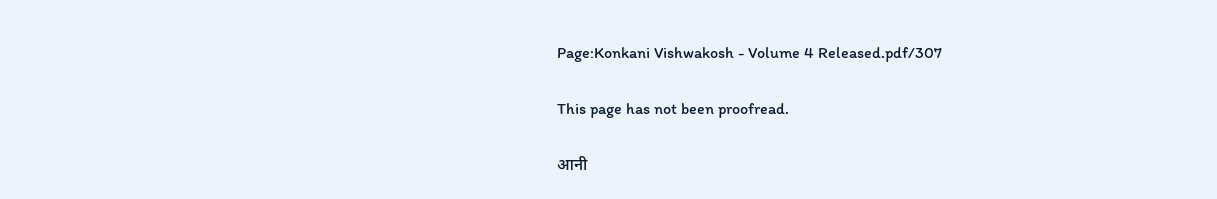Page:Konkani Vishwakosh - Volume 4 Released.pdf/307

This page has not been proofread.

आनी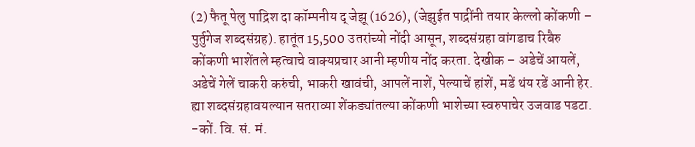(2) फैतू पेलु पाद्रिश दा कॉम्पनीय द् जेझू (1626), (जेझुईत पाद्रींनी तयार केल्लो कोंकणी – पुर्तुगेज शब्दसंग्रह). हातूंत 15,500 उतरांच्यो नोंदी आसून, शब्दसंग्रहा वांगडाच रिबैरु कोंकणी भाशेंतले म्हत्वाचे वाक्यप्रचार आनी म्हणीय नोंद करता. देखीक – अडेचें आयलें, अडेचें गेलें चाकरी करुंची, भाकरी खावंची, आपलें नाशें, पेल्याचें हांशें, मडें थंय रडें आनी हेर. ह्या शब्दसंग्रहावयल्यान सतराव्या शेंकड्यांतल्या कोंकणी भाशेच्या स्वरुपाचेर उजवाड पडटा. -कों. वि. सं. मं.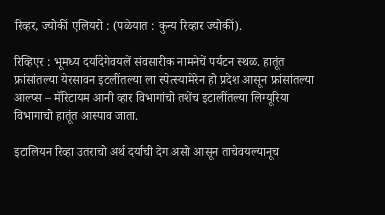रिव्हर, ज्योकीं एलियरो : (पळेयात : कुन्य रिव्हार ज्योकीं).

रिव्हिएर : भूमध्य दर्यादेगेवयलें संवसारीक नामनेचें पर्यटन स्थळ. हातूंत फ्रांसांतल्या येरसावन इटलींतल्या ला स्पेत्स्यामेरेन हो प्रदेश आसून फ्रांसांतल्या आल्प्स – मॅरिटायम आनी व्हार विभागांचो तशेंच इटालींतल्या लिग्यूरिया विभागाचो हातूंत आस्पाव जाता.

इटालियन रिव्हा उतराचो अर्थ दर्याची देग असो आसून ताचेवयल्यानूच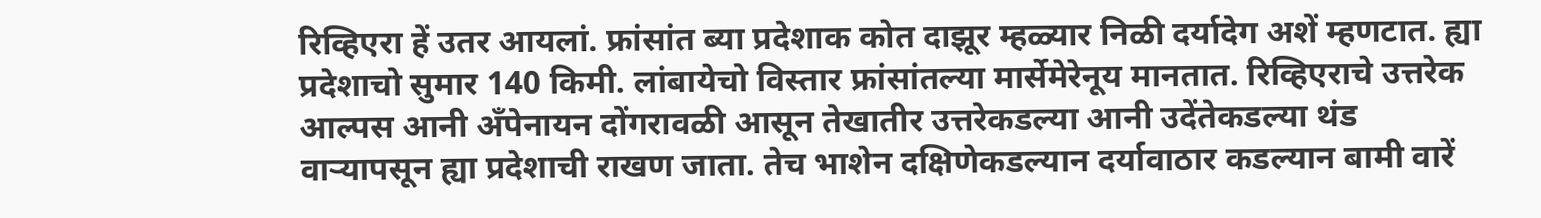रिव्हिएरा हें उतर आयलां. फ्रांसांत ब्या प्रदेशाक कोत दाझूर म्हळ्यार निळी दर्यादेग अशें म्हणटात. ह्या प्रदेशाचो सुमार 140 किमी. लांबायेचो विस्तार फ्रांसांतल्या मार्सेमेरेनूय मानतात. रिव्हिएराचे उत्तरेक आल्पस आनी अँपेनायन दोंगरावळी आसून तेखातीर उत्तरेकडल्या आनी उदेंतेकडल्या थंड वाऱ्यापसून ह्या प्रदेशाची राखण जाता. तेच भाशेन दक्षिणेकडल्यान दर्यावाठार कडल्यान बामी वारें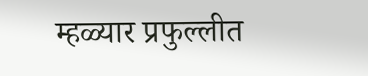म्हळ्यार प्रफुल्लीत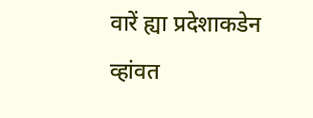वारें ह्या प्रदेशाकडेन व्हांवत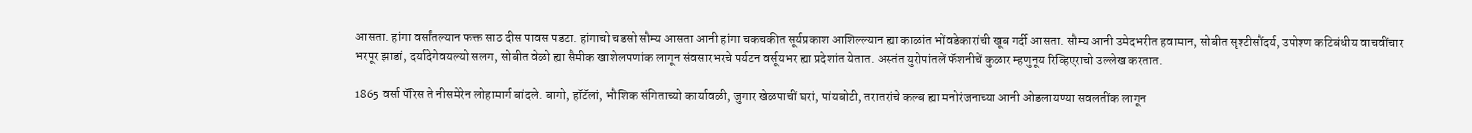आसता. हांगा वर्सांतल्यान फक्त साठ दीस पावस पडटा. हांगाचो चडसो सौम्य आसता आनी हांगा चकचकीत सूर्यप्रकाश आशिल्ल्यान ह्या काळांत भोंवडेकारांची खूब गर्दी आसता. सौम्य आनी उमेदभरीत हवामान, सोबीत सृश्टीसौंदर्य, उपोश्ण कटिबंधीय वाचवींचार भरपूर झाडां, दर्यादेगेवयल्यो सलग, सोबीत वेळो ह्या सैमीक खाशेलपणांक लागून संवसारभरचे पर्यटन वर्सूयभर ह्या प्रदेशांत येतात. अस्तंत युरोपांतलें फॅशनीचें कुळार म्हणुनूय रिव्हिएराचो उल्लेख करतात.

1865 वर्सा पॅरिस ते नीसमेरेन लोहामार्ग बांदले. बागो, हॉटॅलां, भौशिक संगिताच्यो कार्यावळी, जुगार खेळपाचीं घरां, पांयबोटी, तरातरांचे कल्ब ह्या मनोरंजनाच्या आनी ओडलायण्या सवलतींक लागून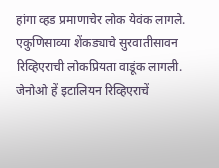हांगा व्हड प्रमाणाचेर लोक येवंक लागले. एकुणिसाव्या शेंकड्याचे सुरवातीसावन रिव्हिएराची लोकप्रियता वाडूंक लागली. जेनोओ हें इटालियन रिव्हिएराचें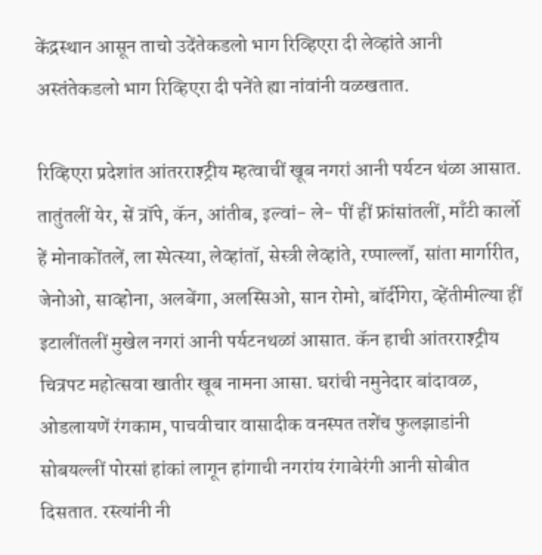केंद्रस्थान आसून ताचो उदेंतेकडलो भाग रिव्हिएरा दी लेव्हांते आनी अस्तंतेकडलो भाग रिव्हिएरा दी पनेंते ह्या नांवांनी वळखतात.

रिव्हिएरा प्रदेशांत आंतरराश्ट्रीय म्हत्वाचीं खूब नगरां आनी पर्यटन थंळा आसात. तातुंतलीं येर, सें त्रॉपे, कॅन, आंतीब, इल्वां- ले- पीं हीं फ्रांसांतलीं, माँटी कार्लो हें मोनाकोंतलें, ला स्पेत्स्या, लेव्हांतॉ, सेस्त्री लेव्हांते, रप्पाल्लॉ, सांता मार्गारीत, जेनोओ, साव्होना, अलबेंगा, अलस्सिओ, सान रोमो, बॉर्दीगेरा, व्हेंतीमील्या हीं इटालींतलीं मुखेल नगरां आनी पर्यटनथळां आसात. कॅन हाची आंतरराश्ट्रीय चित्रपट महोत्सवा खातीर खूब नामना आसा. घरांची नमुनेदार बांदावळ, ओडलायणें रंगकाम, पाचवीचार वासादीक वनस्पत तशेंच फुलझाडांनी सोबयल्लीं पोरसां हांकां लागून हांगाची नगरांय रंगाबेरंगी आनी सोबीत दिसतात. रस्त्यांनी नी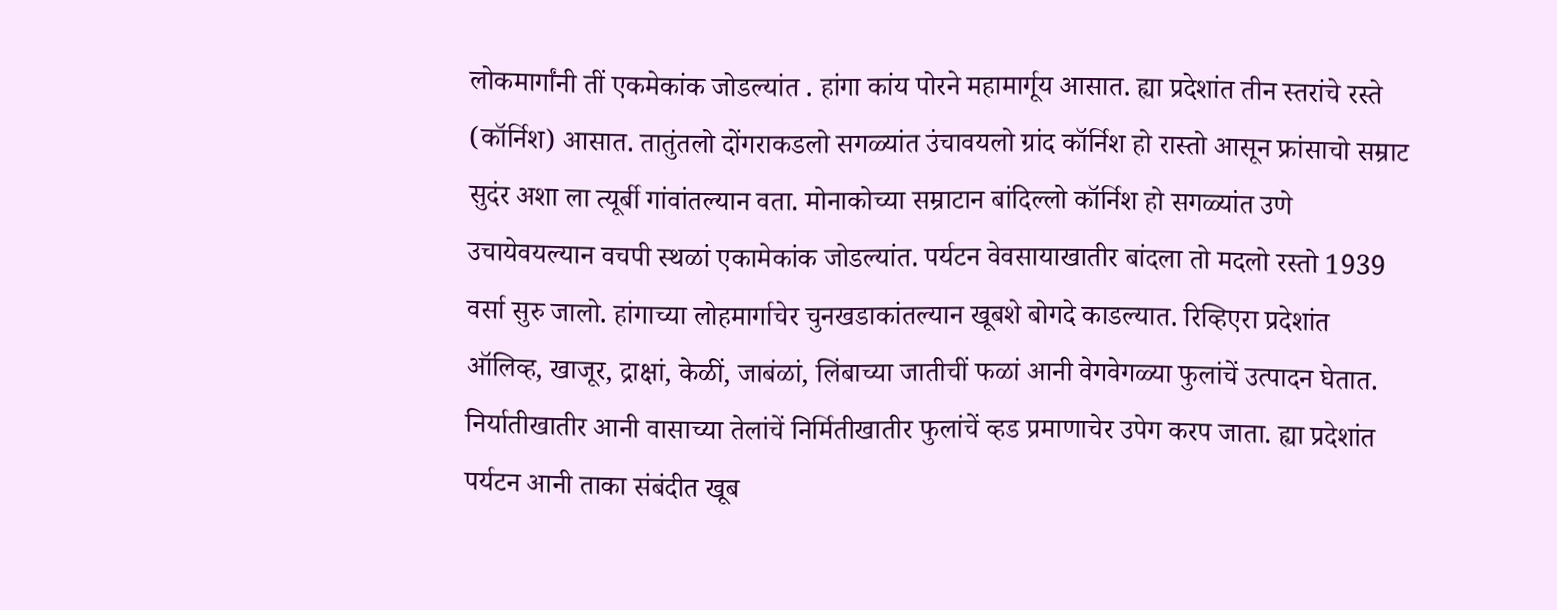लोकमार्गांनी तीं एकमेकांक जोडल्यांत . हांगा कांय पोरने महामार्गूय आसात. ह्या प्रदेशांत तीन स्तरांचे रस्ते (कॉर्निश) आसात. तातुंतलो दोंगराकडलो सगळ्यांत उंचावयलो ग्रांद कॉर्निश हो रास्तो आसून फ्रांसाचो सम्राट सुदंर अशा ला त्यूर्बी गांवांतल्यान वता. मोनाकोच्या सम्राटान बांदिल्लो कॉर्निश हो सगळ्यांत उणे उचायेवयल्यान वचपी स्थळां एकामेकांक जोडल्यांत. पर्यटन वेवसायाखातीर बांदला तो मदलो रस्तो 1939 वर्सा सुरु जालो. हांगाच्या लोहमार्गाचेर चुनखडाकांतल्यान खूबशे बोगदे काडल्यात. रिव्हिएरा प्रदेशांत ऑलिव्ह, खाजूर, द्राक्षां, केळीं, जाबंळां, लिंबाच्या जातीचीं फळां आनी वेगवेगळ्या फुलांचें उत्पादन घेतात. निर्यातीखातीर आनी वासाच्या तेलांचें निर्मितीखातीर फुलांचें व्हड प्रमाणाचेर उपेग करप जाता. ह्या प्रदेशांत पर्यटन आनी ताका संबंदीत खूब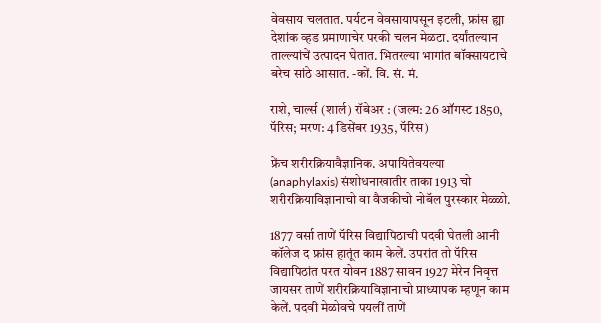वेवसाय चलतात. पर्यटन वेवसायापसून इटली, फ्रांस ह्या देशांक व्हड प्रमाणाचेर परकी चलन मेळटा. दर्यांतल्यान ताल्ल्यांचें उत्पादन घेतात. भितरल्या भागांत बॉक्सायटाचे बरेच सांठे आसात. -कों. वि. सं. मं.

राशे, चार्ल्स (शार्ल) रॉबेअर : (जल्म: 26 ऑगस्ट 1850, पॅरिस; मरण: 4 डिसेंबर 1935, पॅरिस)

फ्रेंच शरीरक्रियावैज्ञानिक. अपायितेवयल्या (anaphylaxis) संशोधनाखातीर ताका 1913 चो शरीरक्रियाविज्ञानाचो वा वैजकीचो नोबॅल पुरस्कार मेळ्ळो.

1877 वर्सा ताणें पॅरिस विद्यापिठाची पदवी घेतली आनी कॉलेज द फ्रांस हातूंत काम केलें. उपरांत तो पॅरिस विद्यापिठांत परत योवन 1887 सावन 1927 मेरेन निवृत्त जायसर ताणें शरीरक्रियाविज्ञानाचो प्राध्यापक म्हणून काम केलें. पदवी मेळोवचे पयलीं ताणें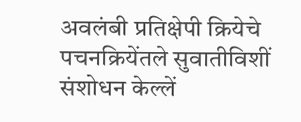अवलंबी प्रतिक्षेपी क्रियेचे पचनक्रियेंतले सुवातीविशीं संशोधन केल्लें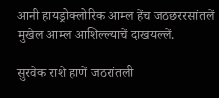आनी हायड्रोक्लोरिक आम्ल हेंच जठछररसांतलें मुखेल आम्ल आशिल्ल्याचें दाखयल्लें.

सुरवेक राशे हाणें जठरांतली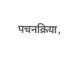पचनक्रिया,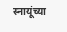स्नायूंच्या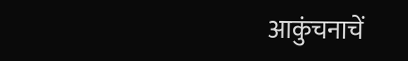आकुंचनाचें